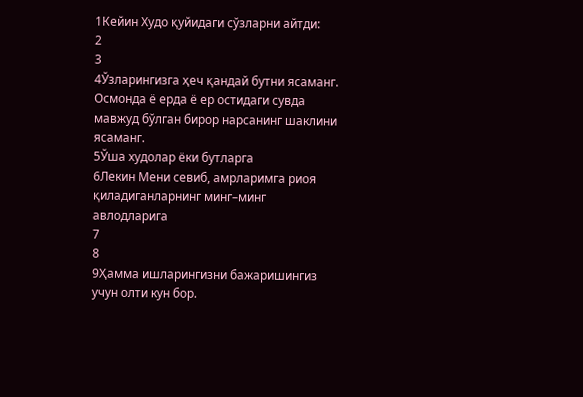1Кейин Худо қуйидаги сўзларни айтди:
2
3
4Ўзларингизга ҳеч қандай бутни ясаманг. Осмонда ё ерда ё ер остидаги сувда мавжуд бўлган бирор нарсанинг шаклини ясаманг.
5Ўша худолар ёки бутларга
6Лекин Мени севиб, амрларимга риоя қиладиганларнинг минг–минг авлодларига
7
8
9Ҳамма ишларингизни бажаришингиз учун олти кун бор.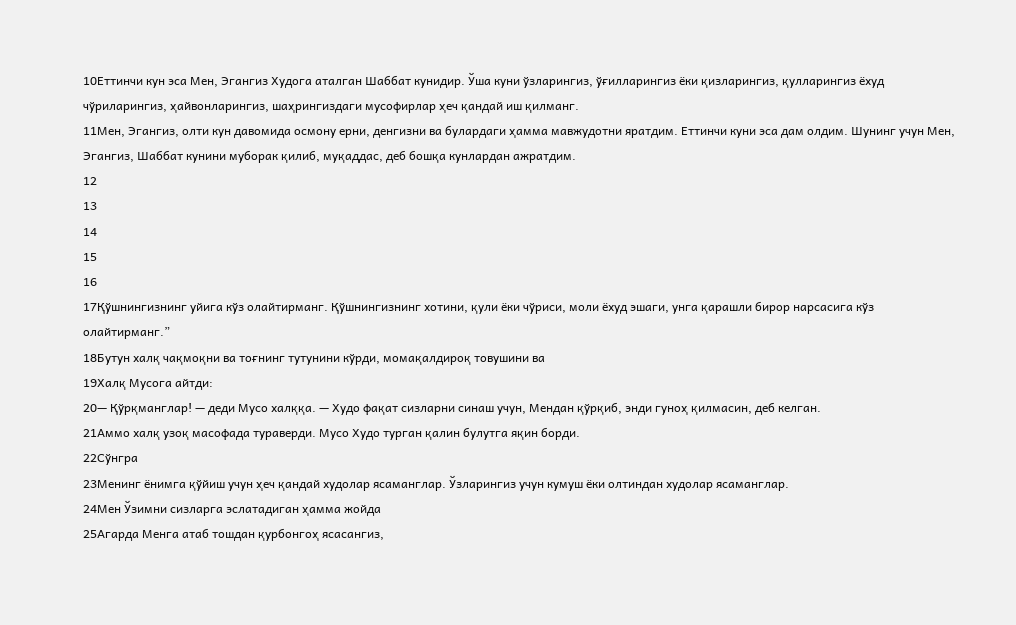10Еттинчи кун эса Мен, Эгангиз Худога аталган Шаббат кунидир. Ўша куни ўзларингиз, ўғилларингиз ёки қизларингиз, қулларингиз ёхуд чўриларингиз, ҳайвонларингиз, шаҳрингиздаги мусофирлар ҳеч қандай иш қилманг.
11Мен, Эгангиз, олти кун давомида осмону ерни, денгизни ва булардаги ҳамма мавжудотни яратдим. Еттинчи куни эса дам олдим. Шунинг учун Мен, Эгангиз, Шаббат кунини муборак қилиб, муқаддас, деб бошқа кунлардан ажратдим.
12
13
14
15
16
17Қўшнингизнинг уйига кўз олайтирманг. Қўшнингизнинг хотини, қули ёки чўриси, моли ёхуд эшаги, унга қарашли бирор нарсасига кўз олайтирманг.”
18Бутун халқ чақмоқни ва тоғнинг тутунини кўрди, момақалдироқ товушини ва
19Халқ Мусога айтди:
20— Қўрқманглар! — деди Мусо халққа. — Худо фақат сизларни синаш учун, Мендан қўрқиб, энди гуноҳ қилмасин, деб келган.
21Аммо халқ узоқ масофада тураверди. Мусо Худо турган қалин булутга яқин борди.
22Сўнгра
23Менинг ёнимга қўйиш учун ҳеч қандай худолар ясаманглар. Ўзларингиз учун кумуш ёки олтиндан худолар ясаманглар.
24Мен Ўзимни сизларга эслатадиган ҳамма жойда
25Агарда Менга атаб тошдан қурбонгоҳ ясасангиз,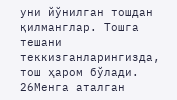уни йўнилган тошдан қилманглар. Тошга тешани теккизганларингизда, тош ҳаром бўлади.
26Менга аталган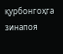қурбонгоҳга зинапоя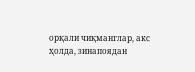орқали чиқманглар, акс ҳолда, зинапоядан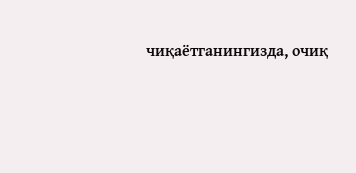чиқаётганингизда, очиқ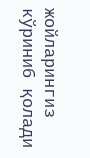жойларингиз кўриниб қолади